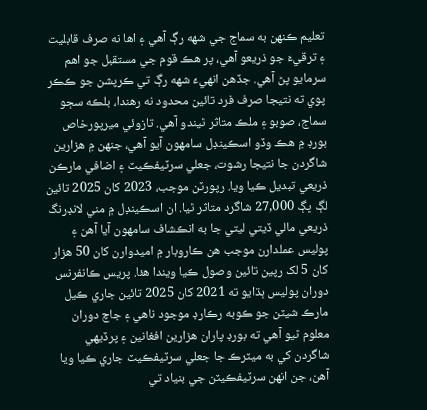تعليم ڪنهن به سماج جي شهه رڳ آهي ۽ اها نه صرف قابليت ۽ ترقيءَ جو ذريعو آهي، پر هڪ قوم جي مستقبل جو اهم سرمايو پڻ آهي. جڏهن انهيءَ شهه رڳ تي ڪرپشن جو ڪڪر پوي ته نتيجا صرف فرد تائين محدود نه رهندا، بلڪه سڄو سماج، صوبو ۽ ملڪ متاثر ٿيندو آهي. تازوئي ميرپورخاص بورڊ ۾ هڪ وڏو اسڪينڊل سامهون آيو آهي، جنهن ۾ هزارين شاگردن جا نتيجا رشوت، جعلي سرٽيفڪيٽ ۽ اضافي مارڪن ذريعي تبديل ڪيا ويا. رپورٽن موجب، 2023 کان 2025 تائين لڳ ڀڳ 27,000 شاگرد متاثر ٿيا. ان اسڪينڊل ۾ مني لانڊرنگ ذريعي مالي ڏيتي ليتي جا به انڪشاف سامهون آيا آهن ۽ پوليس عملدارن موجب هن ڪاروبار ۾ اميدوارن کان 50 هزار کان 5 لک رپين تائين وصول ڪيا ويندا هئا. پريس ڪانفرنس دوران پوليس ٻڌايو ته 2021 کان 2025 تائين جاري ڪيل مارڪ شيٽن جو ڪوبه رڪارڊ موجود ناهي ۽ جاچ دوران معلوم ٿيو آهي ته بورڊ پاران هزارين افغانين ۽ پرڏيهي شاگردن کي به ميٽرڪ جا جعلي سرٽيفڪيٽ جاري ڪيا ويا آهن، جن انهن سرٽيفڪيٽن جي بنياد تي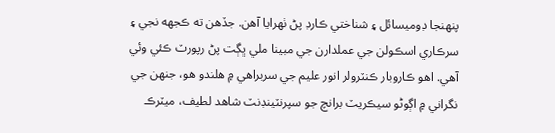پنهنجا ڊوميسائل ۽ شناختي ڪارڊ پڻ ٺهرايا آهن. جڏهن ته ڪجهه نجي ۽ سرڪاري اسڪولن جي عملدارن جي مبينا ملي ڀڳت پڻ رپورٽ ڪئي وئي آهي. اهو ڪاروبار ڪنٽرولر انور عليم جي سربراهي ۾ هلندو هو، جنهن جي نگراني ۾ اڳوڻو سيڪريٽ برانچ جو سپرنٽينڊنٽ شاهد لطيف، ميٽرڪ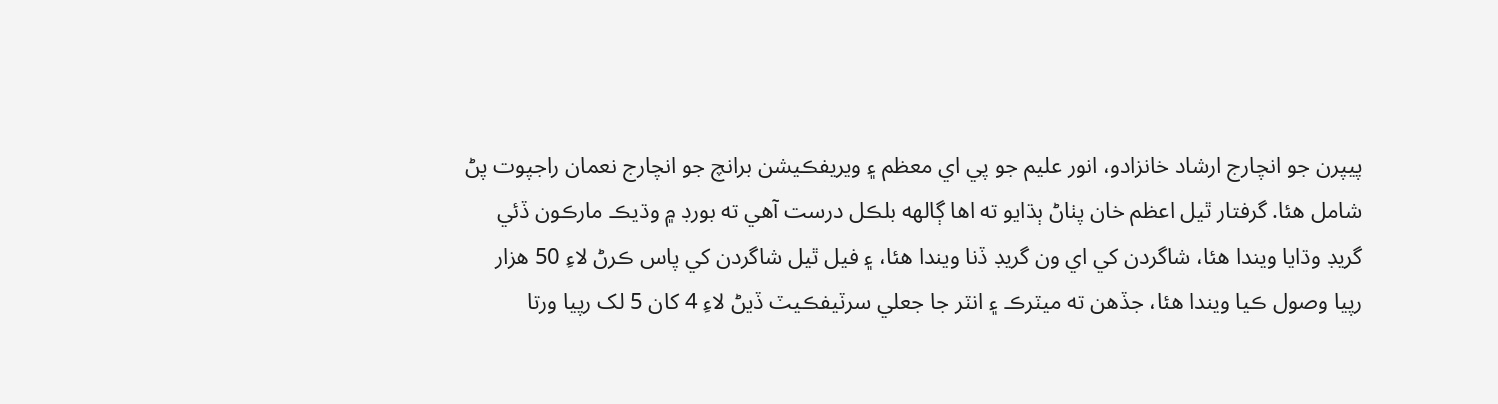پيپرن جو انچارج ارشاد خانزادو، انور عليم جو پي اي معظم ۽ ويريفڪيشن برانچ جو انچارج نعمان راجپوت پڻ شامل هئا. گرفتار ٿيل اعظم خان پٺاڻ ٻڌايو ته اها ڳالهه بلڪل درست آهي ته بورڊ ۾ وڌيڪ مارڪون ڏئي گريڊ وڌايا ويندا هئا، شاگردن کي اي ون گريڊ ڏنا ويندا هئا، ۽ فيل ٿيل شاگردن کي پاس ڪرڻ لاءِ 50 هزار رپيا وصول ڪيا ويندا هئا، جڏهن ته ميٽرڪ ۽ انٽر جا جعلي سرٽيفڪيٽ ڏيڻ لاءِ 4 کان 5 لک رپيا ورتا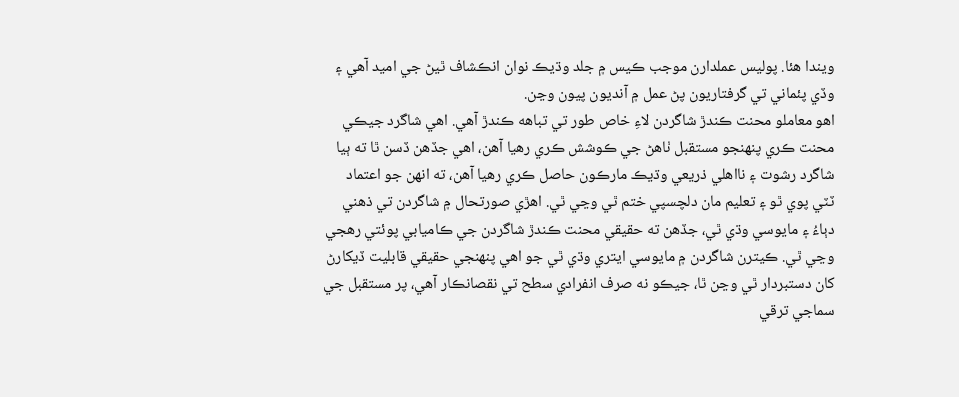ويندا هئا. پوليس عملدارن موجب ڪيس ۾ جلد وڌيڪ نوان انڪشاف ٿيڻ جي اميد آهي ۽ وڏي پئماني تي گرفتاريون پڻ عمل ۾ آنديون پيون وڃن.
اهو معاملو محنت ڪندڙ شاگردن لاءِ خاص طور تي تباهه ڪندڙ آهي. اهي شاگرد جيڪي محنت ڪري پنهنجو مستقبل ٺاهڻ جي ڪوشش ڪري رهيا آهن، اهي جڏهن ڏسن ٿا ته ٻيا شاگرد رشوت ۽ نااهلي ذريعي وڌيڪ مارڪون حاصل ڪري رهيا آهن، ته انهن جو اعتماد ٽٽي پوي ٿو ۽ تعليم مان دلچسپي ختم ٿي وڃي ٿي. اهڙي صورتحال ۾ شاگردن تي ذهني دٻاءُ ۽ مايوسي وڌي ٿي، جڏهن ته حقيقي محنت ڪندڙ شاگردن جي ڪاميابي پوئتي رهجي وڃي ٿي. ڪيترن شاگردن ۾ مايوسي ايتري وڌي ٿي جو اهي پنهنجي حقيقي قابليت ڏيکارڻ کان دستبردار ٿي وڃن ٿا، جيڪو نه صرف انفرادي سطح تي نقصانڪار آهي، پر مستقبل جي سماجي ترقي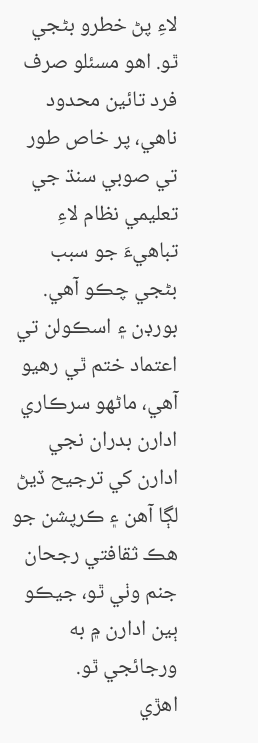لاءِ پڻ خطرو بڻجي ٿو. اهو مسئلو صرف فرد تائين محدود ناهي، پر خاص طور تي صوبي سنڌ جي تعليمي نظام لاءِ تباهيءَ جو سبب بڻجي چڪو آهي. بورڊن ۽ اسڪولن تي اعتماد ختم ٿي رهيو آهي، ماڻهو سرڪاري ادارن بدران نجي ادارن کي ترجيح ڏيڻ لڳا آهن ۽ ڪرپشن جو هڪ ثقافتي رجحان جنم وٺي ٿو، جيڪو ٻين ادارن ۾ به ورجائجي ٿو.
اهڙي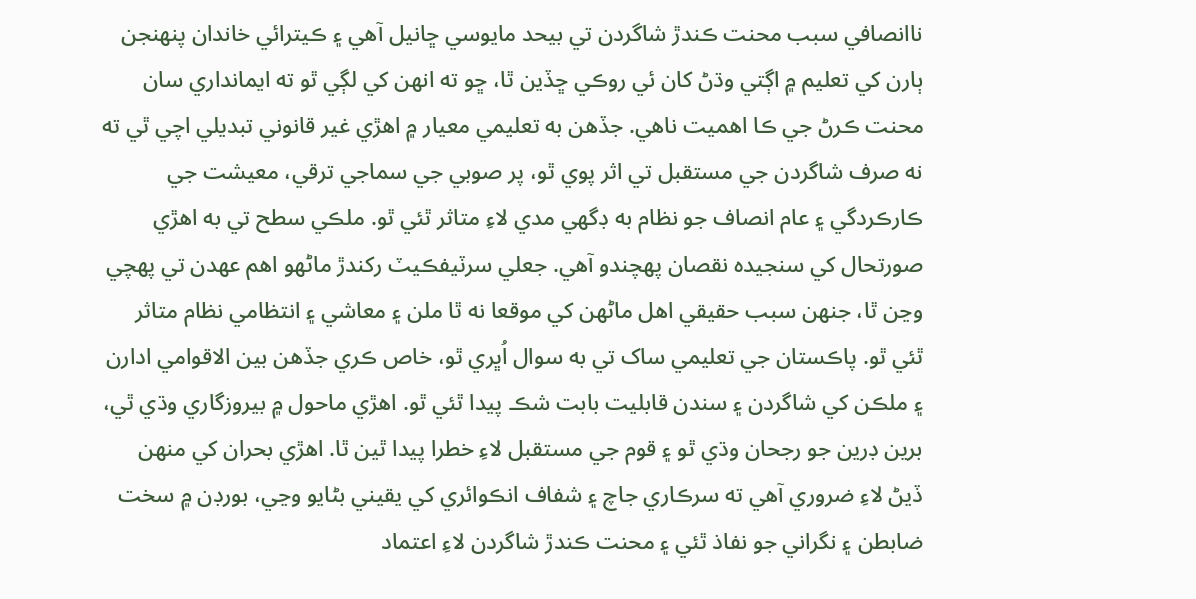ناانصافي سبب محنت ڪندڙ شاگردن تي بيحد مايوسي ڇانيل آهي ۽ ڪيترائي خاندان پنهنجن ٻارن کي تعليم ۾ اڳتي وڌڻ کان ئي روڪي ڇڏين ٿا، ڇو ته انهن کي لڳي ٿو ته ايمانداري سان محنت ڪرڻ جي ڪا اهميت ناهي. جڏهن به تعليمي معيار ۾ اهڙي غير قانوني تبديلي اچي ٿي ته نه صرف شاگردن جي مستقبل تي اثر پوي ٿو، پر صوبي جي سماجي ترقي، معيشت جي ڪارڪردگي ۽ عام انصاف جو نظام به ڊگهي مدي لاءِ متاثر ٿئي ٿو. ملڪي سطح تي به اهڙي صورتحال کي سنجيده نقصان پهچندو آهي. جعلي سرٽيفڪيٽ رکندڙ ماڻهو اهم عهدن تي پهچي وڃن ٿا، جنهن سبب حقيقي اهل ماڻهن کي موقعا نه ٿا ملن ۽ معاشي ۽ انتظامي نظام متاثر ٿئي ٿو. پاڪستان جي تعليمي ساک تي به سوال اُڀري ٿو، خاص ڪري جڏهن بين الاقوامي ادارن ۽ ملڪن کي شاگردن ۽ سندن قابليت بابت شڪ پيدا ٿئي ٿو. اهڙي ماحول ۾ بيروزگاري وڌي ٿي، برين ڊرين جو رجحان وڌي ٿو ۽ قوم جي مستقبل لاءِ خطرا پيدا ٿين ٿا. اهڙي بحران کي منهن ڏيڻ لاءِ ضروري آهي ته سرڪاري جاچ ۽ شفاف انڪوائري کي يقيني بڻايو وڃي، بورڊن ۾ سخت ضابطن ۽ نگراني جو نفاذ ٿئي ۽ محنت ڪندڙ شاگردن لاءِ اعتماد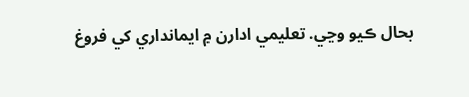بحال ڪيو وڃي. تعليمي ادارن ۾ ايمانداري کي فروغ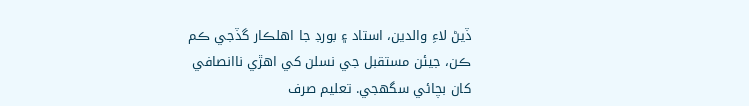ڏيڻ لاءِ والدين، استاد ۽ بورڊ جا اهلڪار گڏجي ڪم ڪن، جيئن مستقبل جي نسلن کي اهڙي ناانصافي کان بچائي سگهجي. تعليم صرف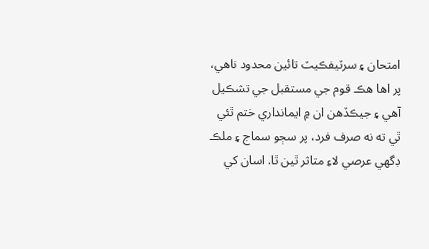امتحان ۽ سرٽيفڪيٽ تائين محدود ناهي، پر اها هڪ قوم جي مستقبل جي تشڪيل آهي ۽ جيڪڏهن ان ۾ ايمانداري ختم ٿئي ٿي ته نه صرف فرد، پر سڄو سماج ۽ ملڪ ڊگهي عرصي لاءِ متاثر ٿين ٿا. اسان کي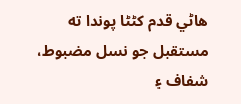هاڻي قدم کڻڻا پوندا ته مستقبل جو نسل مضبوط، شفاف ۽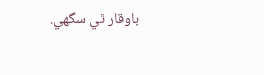باوقار ٿي سگهي.